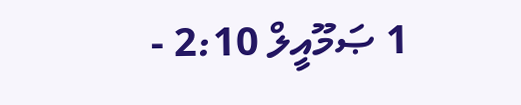1 ޞަމޫއީލް 2:10 -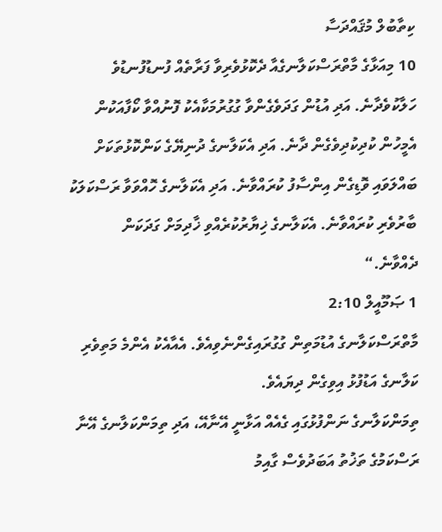ކިތާބުލް މުޤައްދަސާ
10 މިއަޅާގެ މާތްރަސްކަލާނގެއާ ދެކޮޅުވެރިވާ ފަރާތެއް ފުނޑުފުނޑުވެ ހަލާކުވެދާނެ. އަދި އުޑުން ގަދަވެގެންވާ ގުގުރުމަކާއެކު ފޮނުއްވާ ކޯފާއަކުން އެމީހުން ކުދިކުދިވެގެން ދާނެ. އަދި އެކަލާނގެ ދުނިޔޭގެ ކަންކޮޅުތަކަށް ބައްލަވައި ވޮޑިގެން އިންސާފު ކުރައްވާނެ. އަދި އެކަލާނގެ ހޮއްވަވާ ރަސްކަލަކު ބާރުވެރި ކުރައްވާނެ. އެކަލާނގެ ޚިޔާރުކުރެއްވި ޚާދިމަށް ގަދަކަން ދެއްވާނެ.“
1 ޞަމޫއީލް 2:10
މާތްރަސްކަލާނގެ އުޑުމަތިން ގުގުރައިގެންނެވިއެވެ. އެއާއެކު އެންމެ މަތިވެރި ކަލާނގެ އަޑުފުޅު އިވިގެން ދިޔައެވެ.
ތިމަންކަލާނގެ ނަންފުޅުގައި ގެއެއް އަޅާނީ އޭނާއޭ، އަދި ތިމަންކަލާނގެ އޭނާ ރަސްކަމުގެ ތަޚުތު އަބަދުވެސް ގާއިމު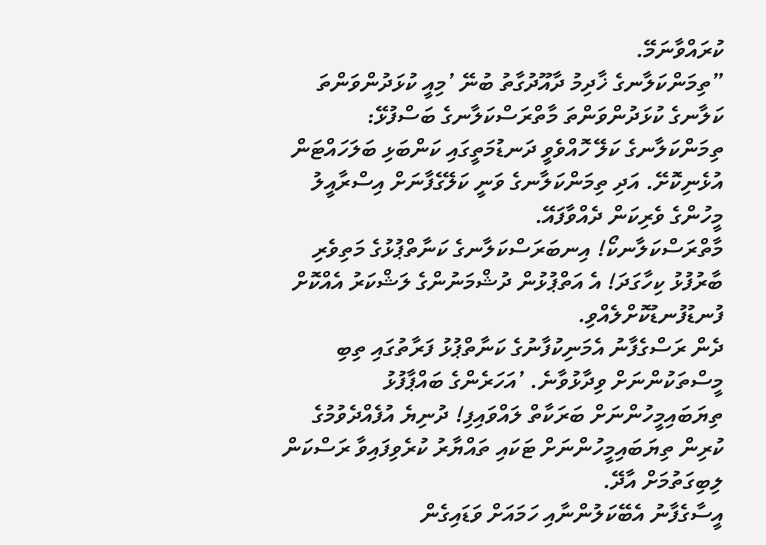ކުރައްވާނަމޭ.
”ތިމަންކަލާނގެ ޚާދިމު ދާއޫދުގާތު ބުނޭ ’މިއީ ކުޅަދުންވަންތަ ކަލާނގެ ކުޅަދުންވަންތަ މާތްރަސްކަލާނގެ ބަސްފުޅޭ: ތިމަންކަލާނގެ ކަލޭ ހޮއްވެވީ ދަނޑުމަތީގައި ކަންބަޅި ބަލަހައްޓަން އުޅެނިކޮށޭ. އަދި ތިމަންކަލާނގެ ވަނީ ކަލޭގެފާނަށް އިސްރާއީލު މީހުންގެ ވެރިކަން ދެއްވާފައޭ.
މާތްރަސްކަލާނކޯ! އިނބަރަސްކަލާނގެ ކަނާތްޕުޅުގެ މަތިވެރި ބާރުފުޅު ކިހާގަދަ! އެ އަތްޕުޅުން ދުޝްމަނުންގެ ލަޝްކަރު އެއްކޮށް ފުނޑުފުނޑުކޮށްލެއްވި.
ދެން ރަސްގެފާނު އެމަނިކުފާނުގެ ކަނާތްޕުޅު ފަރާތުގައި ތިބި މީސްތަކުންނަށް ވިދާޅުވާނެ. ’އަހަރެންގެ ބައްޕާފުޅު ތިޔަބައިމީހުންނަށް ބަރަކާތް ލައްވައިފި! ދުނިޔެ އުފެއްދެވުމުގެ ކުރިން ތިޔަބައިމީހުންނަށް ޓަކައި ތައްޔާރު ކުރެވިފައިވާ ރަސްކަން ލިބިގަތުމަށް އާދޭ.
އީސާގެފާނު އެބޭކަލުންނާއި ހަމައަށް ވަޑައިގެން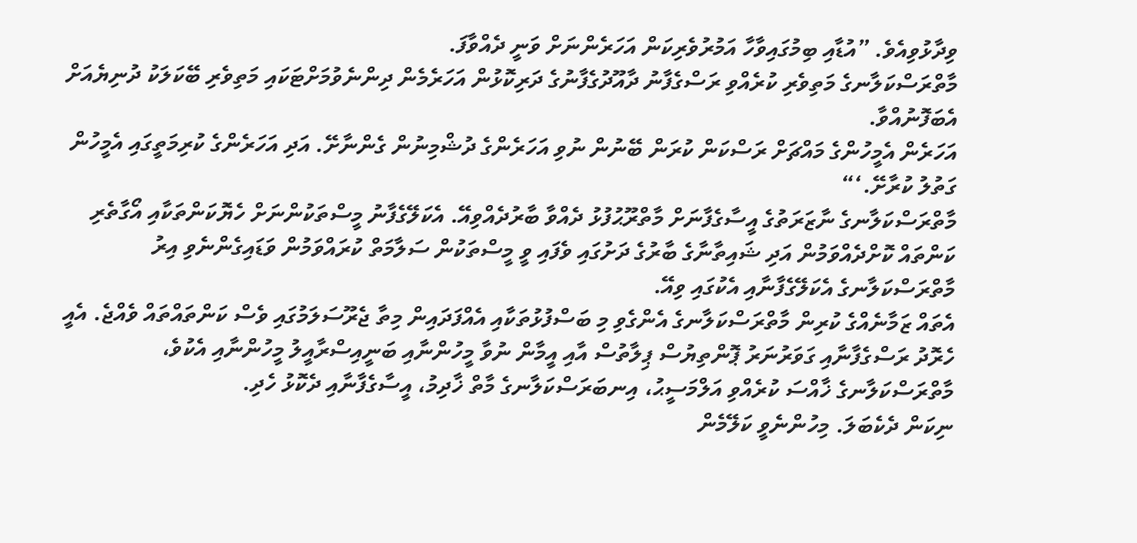ވިދާޅުވިއެވެ. ”އުޑާއި ބިމުގައިވާހާ އަމުރުވެރިކަން އަހަރެންނަށް ވަނީ ދެއްވާފަ.
މާތްރަސްކަލާނގެ މަތިވެރި ކުރެއްވި ރަސްގެފާނު ދާއޫދުގެފާނުގެ ދަރިކޮޅުން އަހަރެމެން ދިންނެވުމަށްޓަކައި މަތިވެރި ބޭކަލަކު ދުނިޔެއަށް އެބަފޮނުއްވާ.
އަހަރެން އެމީހުންގެ މައްޗަށް ރަސްކަން ކުރަން ބޭނުން ނުވި އަހަރެންގެ ދުޝްމިނުން ގެންނާށޭ. އަދި އަހަރެންގެ ކުރިމަތީގައި އެމީހުން ގަތުލު ކުރާށޭ.‘“
މާތްރަސްކަލާނގެ ނާޒަރަތުގެ އީސާގެފާނަށް މާތްރޫޙުފުޅު ދެއްވާ ބާރުދެއްވިއޭ. އެކަލޭގެފާނު މީސްތަކުންނަށް ހެޔޮކަންތަކާއި އޯގާތެރި ކަންތައް ކޮށްދެއްވަމުން އަދި ޝައިތާނާގެ ބާރުގެ ދަށުގައި ވެފައި ވީ މީސްތަކުން ސަލާމަތް ކުރައްވަމުން ވަޑައިގެންނެވި އިރު މާތްރަސްކަލާނގެ އެކަލޭގެފާނާއި އެކުގައި ވިއޭ.
އެތައް ޒަމާނެއްގެ ކުރިން މާތްރަސްކަލާނގެ އެންގެވި މި ބަސްފުޅުތަކާއި އެއްފަދައިން މިތާ ޖެރޫސަލަމުގައި ވެސް ކަންތައްތައް ވެއްޖެ. އެއީ ހެރޮދު ރަސްގެފާނާއި ގަވަރުނަރު ޕޮންތިޔުސް ޕިލާތުސް އާއި އީމާން ނުވާ މީހުންނާއި ބަނީއިސްރާއީލު މީހުންނާއި އެކުވެ، މާތްރަސްކަލާނގެ ޚާއްސަ ކުރެއްވި އަލްމަސީޙު، އިނބަރަސްކަލާނގެ މާތް ޚާދިމު، އީސާގެފާނާއި ދެކޮޅު ހެދި.
ނިކަން ދެކެބަލަ. މިހުންނެވީ ކަލޭމެން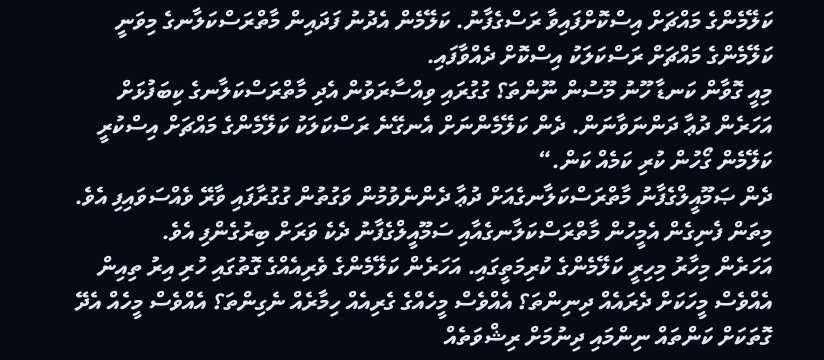ކަލޭމެންގެ މައްޗަށް އިސްކޮށްފައިވާ ރަސްގެފާނު. ކަލޭމެން އެދުނު ފަދައިން މާތްރަސްކަލާނގެ މިވަނީ ކަލޭމެންގެ މައްޗަށް ރަސްކަލަކު އިސްކޮށް ދެއްވާފައި.
މިއީ ގޮވާން ކަނޑާ ހޫނު މޫސުން ނޫންތަ؟ ގުގުރައި ވިއްސާރަވުން އެދި މާތްރަސްކަލާނގެ ކިބަފުޅަށް އަހަރެން ދުޢާ ދަންނަވާނަން. ދެން ކަލޭމެންނަށް އެނގޭނެ ރަސްކަލަކު ކަލޭމެންގެ މައްޗަށް އިސްކުރީ ކަލޭމެން ގޯހުން ކުރި ކަމެއް ކަން.“
ދެން ޞަމޫއީލްގެފާނު މާތްރަސްކަލާނގެއަށް ދުޢާ ދެންނެވުމުން ވަގުތުން ގުގުރާފައި ވާރޭ ވެއްސަވައިފި އެވެ. މިތަން ފެނިގެން އެމީހުން މާތްރަސްކަލާނގެއާއި ސަމޫއީލްގެފާނު ދެކެ ވަރަށް ބިރުގެންފި އެވެ.
އަހަރެން މިހާރު މިހިރީ ކަލޭމެންގެ ކުރިމަތީގައި. އަހަރެން ކަލޭމެންގެ ވެރިއެއްގެ ގޮތުގައި ހުރި އިރު ތިއިން އެއްވެސް މީހަކަށް ދެރައެއް ދިނިންތަ؟ އެއްވެސް މީހެއްގެ ގެރިއެއް ހިމާރެއް ނެގިންތަ؟ އެއްވެސް މީހެއް އެދޭ ގޮތަކަށް ކަންތައް ނިންމައި ދިނުމަށް ރިޝްވަތެއް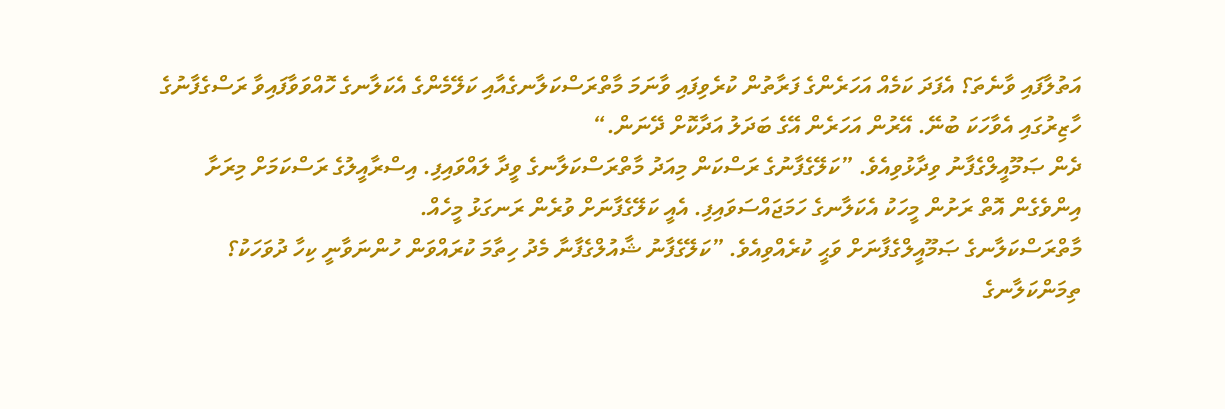އަތުލާފައި ވާނެތަ؟ އެފަދަ ކަމެއް އަހަރެންގެ ފަރާތުން ކުރެވިފައި ވާނަމަ މާތްރަސްކަލާނގެއާއި ކަލޭމެންގެ އެކަލާނގެ ހޮއްވަވާފައިވާ ރަސްގެފާނުގެ ހާޒިރުގައި އެވާހަކަ ބުނޭ. އޭރުން އަހަރެން އޭގެ ބަދަލު އަދާކޮށް ދޭނަން.“
ދެން ޞަމޫއީލްގެފާނު ވިދާޅުވިއެވެ. ”ކަލޭގެފާނުގެ ރަސްކަން މިއަދު މާތްރަސްކަލާނގެ ވީދާ ލައްވައިފި. އިސްރާއީލުގެ ރަސްކަމަށް މިރަށާ އިންވެގެން އޮތް ރަށުން މީހަކު އެކަލާނގެ ހަމަޖައްސަވައިފި. އެއީ ކަލޭގެފާނަށް ވުރެން ރަނގަޅު މީހެއް.
މާތްރަސްކަލާނގެ ޞަމޫއީލްގެފާނަށް ވަޙީ ކުރެއްވިއެވެ. ”ކަލޭގެފާނު ޝާއުލްގެފާނާ މެދު ހިތާމަ ކުރައްވަން ހުންނަވާނީ ކިހާ ދުވަހަކު؟ ތިމަންކަލާނގެ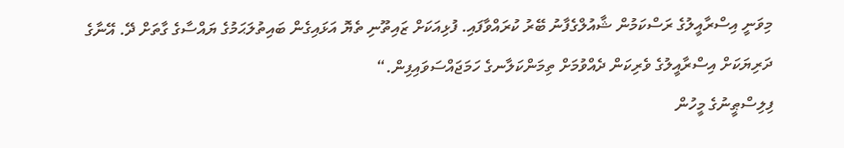މިވަނީ އިސްރާއީލުގެ ރަސްކަމުން ޝާއުލްގެފާނު ބޭރު ކުރައްވާފައި. ފުޅިއަކަށް ޒައިތޫނި ތެޔޮ އަޅައިގެން ބައިތުލަޙަމުގެ ޔައްސާގެ ގާތަށް ދޭ. އޭނާގެ ދަރިޔަކަށް އިސްރާއީލުގެ ވެރިކަން ދެއްވުމަށް ތިމަންކަލާނގެ ހަމަޖައްސަވައިފިން.“
ފިލިސްޠީނުގެ މީހުން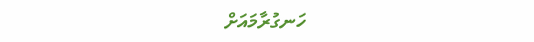ހަނގުރާމައަށް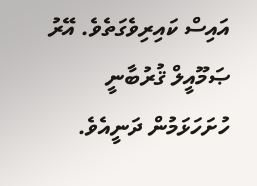އައިސް ކައިރިވެގަތެވެ. އޭރު ޞަމޫއީލް ޤުރުބާނީ ހުށަހަޅަމުން ދަނީއެވެ.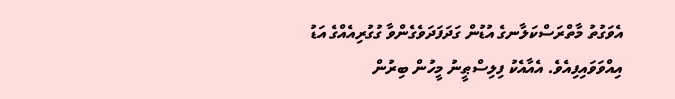އެވަގުތު މާތްރަސްކަލާނގެ އުޑުން ގަދަފަދަވެގެންވާ ގުގުރިއެއްގެ އަޑު އިއްވަވައިފިއެވެ. އެއާއެކު ފިލިސްޠީނު މީހުން ބިރުން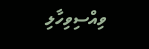ވިއްސިވިހާލި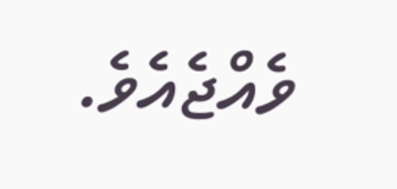ވެއްޖެއެވެ.